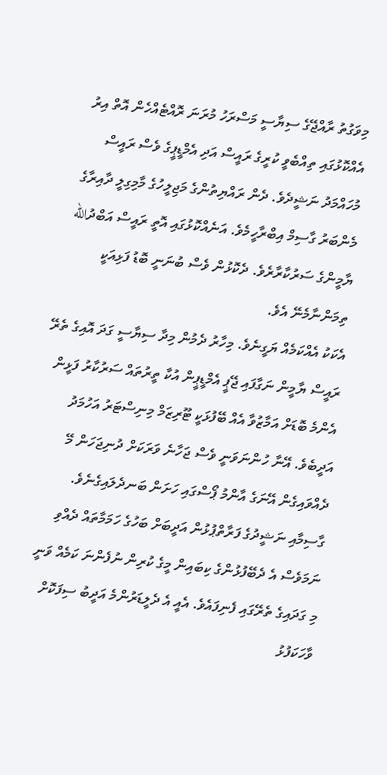މިވަގުތު ރާއްޖޭގެ ސިޔާސީ މަސްރަހު މުރަނަ ރޮއްޓެއްހެން އޮތް އިރު އެއްކޮޅުގައި ތިއްބެވީ ކުރީގެ ރައީސް އަދި އެމްޑީޕީގެ ވެސް ރައީސް މުހައްމަދު ނަޝީދެވެ. ދެން ރައްޔިތުންގެ މަޖިލީހުގެ މާމިގިލީ ދާއިރާގެ މެންބަރު ގާސިމް އިބްރާހީމެވެ. އަނެއްކޮޅުގައި އޮތީ ރައީސް އަބްދުالله ޔާމީންގެ ސަރުކާރާރެވެ. ދެކޮޅުން ވެސް ބުނަނީ ބޮޑު ފަޅިއަކީ ތިމަންނާމެނޭ އެވެ.
އެކަކު އެއްކަމެއް ޔަގީނެވެ. މިހާރު ދެމުން މިދާ ސިޔާސީ ގަދަ އޮއިގެ ތެރޭ ރައީސް ޔާމީން ނަގާފައި ޖޭޕީ އެމްޑީޕީން އުކާ ތީރުތައް ސަރުކާރު ފަޅީން އެންމެ ބޮޑަށް އަމާޒުވާ އެއް ބޭފުޅަކީ ޓޫރިޒަމް މިނިސްޓަރު އަހުމަދު އަދީބެވެ. އޭނާ ހުންނަވަނީ ވެސް ޖަހާނެ ވަރަކަށް ދުނިޖަހަން މޭ ދެއްވައިގެން އޭނަގެ އާންމު ޕޯސްގައި ހަށަން ބަނދެލައިގެނެވެ.
ގާސިމާއި ނަޝީދުގެ ފަރާތްޕުޅުން އަދީބަށް ބަހުގެ ހަމަމާތައް ދެއްވި ނަމަވެސް އެ ދެބޭފުޅުންގެ ކިބައިން މީގެ ކުރިން ނުފެންނަ ކަމެއް ވަނީ މި ގަދައިގެ ތެރޭގައި ފެނިފައެވެ. އެއީ އެ ދެލީޑަރުންމެ އަދީބު ސިފަކޮށް ވާހަކަފުޅު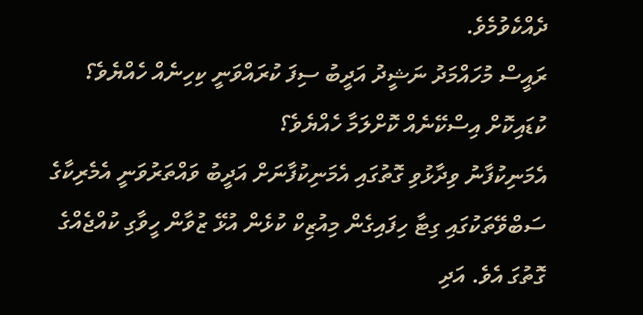ދެއްކެވުމެވެ.
ރައީސް މުހައްމަދު ނަޝީދު އަދީބު ސިފަ ކުރައްވަނީ ކިހިނެއް ހެއްޔެވެ؟ ކުޑައިކޮށް އިސްކޭނެއް ކޮށްލަމާ ހެއްޔެވެ؟
އެމަނިކުފާނު ވިދާޅުވި ގޮތުގައި އެމަނިކުފާނަށް އަދީބު ވައްތަރުވަނީ އެމެރިކާގެ ސަބްވޭތަކުގައި ގިޓާ ހިފައިގެން މިއުޒިކް ކުޅެން އުޅޭ ޒުވާން ހީވާގި ކުއްޖެއްގެ ގޮތުގަ އެވެ. އަދި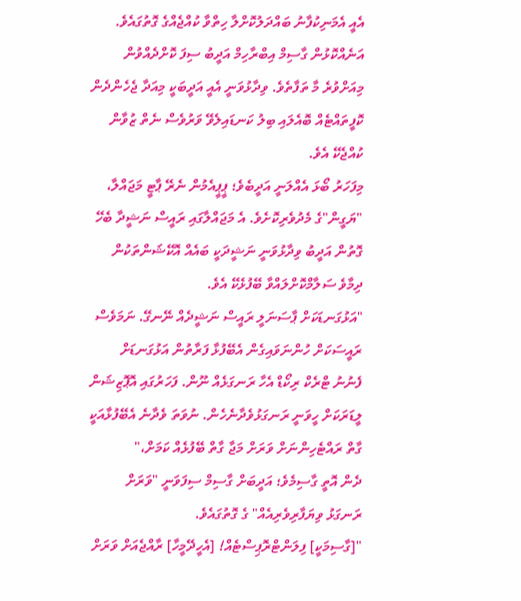އެއީ އެމަނިކުފާނު ބައްދަލުކޮށްލާ ހިތްވާ ކުއްޖެއްގެ ގޮތުގައެވެ.
އަނެއްކޮޅުން ގާސިމް އިބްރާހިމް އަދީބު ސިފަ ކޮށްދެއްވުން މިއަށްވުރެ މާ ތަފާތެވެ. ވިދާޅުވަނީ އެއީ އަދީބަކީ މިއަދާ ޖެހެންދެން ކޮފީތައްޓެއް ބޮއެލައި ބިލު ކަނޑައިލެވޭ ވަރުވެސް ނެތް ޒުވާން ކުއްޖެކޭ އެވެ.
މިފަހަރު ބޯޅަ އެއްލަނީ އަދީބެވެ؛ ޕީޕީއެމުން ނެރޭ ޕާޓީ މަޖައްލާ، "ޔަގީން"ގެ މެދުވެރިކޮށެވެ. އެ މަޖައްލާގައި ރައީސް ނަޝީދާ ބެހޭ ގޮތުން އަދީބު ވިދާޅުވަނީ ނަޝީދަކީ ބައެއް އޮކޭޝަންތަކުން ދިމާވެ ސަލާމްކޮށްލައްވާ ބޭފުޅެކޭ އެވެ.
"އަޅުގަނޑަކަށް ޕާސަނަލީ ރައީސް ނަޝީދެއް ނޭނގޭ. ނަމަވެސް ރައީސަކަށް ހުންނަވައިގެން އެބޭފުޅާ ފަރާތުން އަޅުގަނޑަށް ފެނުނު ޓްރެކް ރިކޯޑް އެހާ ރަނގަޅެއް ނޫން. ފަހަރުގައި އޮޕޮޒިޝަން ލީޑަރަކަށް ހީވަނީ ރަނގަޅުވެދާނެހެން. ނުވަތަ ވެދާނެ އެބޭފުޅާއަކީ ގާތް ރައްޓެހިންނަށް ވަރަށް މަޖާ ގާތް ބޭފުޅެއް ކަމަށް،"
ދެން އޮތީ ގާސިމެވެ؛ އަދީބަށް ގާސިމް ސިފަވަނީ "ވަރަށް ރަނގަޅު ވިޔަފާރިވެރިއެއް" ގެ ގޮތުގައެވެ.
"[ގާސިމަކީ] ފިލަންޓްރޮޕިސްޓެއް! [އެހީދޭމީހާ] ރާއްޖެއަށް ވަރަށް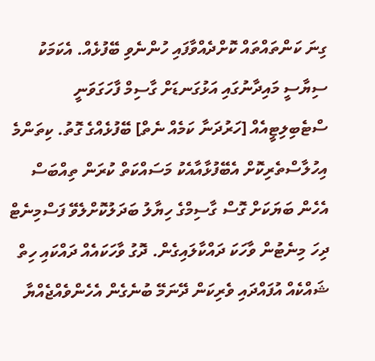ގިނަ ކަންތައްތައް ކޮށްދެއްވާފައި ހުންނެވި ބޭފުޅެއް. އެކަމަކު ސިޔާސީ މައިދާނުގައި އަޅުގަނޑަށް ގާސިމް ފާހަގަވަނީ ސްޓެބިލިޓީއެއް [ހަރުދަނާ ކަމެއް ނެތް] ބޭފުޅެއްގެ ގޮތު. ކިތަންމެ އިހުލާސްތެރިކޮށް އެބޭފުޅާއާއެކު މަސައްކަތް ކުރަން ތިއްބަސް އެހެން ބަޔަކަށް ގޮސް ގާސިމްގެ ހިޔާލު ބަދަލުކޮށްލެވޭ ފަސްމިނެޓް ދިހަ މިނެޓުން ވާހަކަ ދައްކާލައިގެން. ދޮގު ވާހަކައެއް ދައްކައި ހިތް ޝައްކެއް އުފައްދައި ވެރިކަން ދޭނަމޭ ބުނެގެން އެހެންވެއްޖެއްޔާ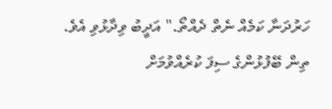ހަރުދަނާ ކަމެއް ނެތް ދެއްތޯ." އަދީބު ވިދާޅުވި އެވެ.
ތިން ބޭފުޅުންގެ ސިފަ ކުރެއްވުމަށް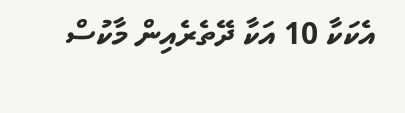އެކަކާ 10 އަކާ ދޭތެރެއިން މާކުސް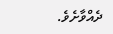ދެއްވާށެވެ.